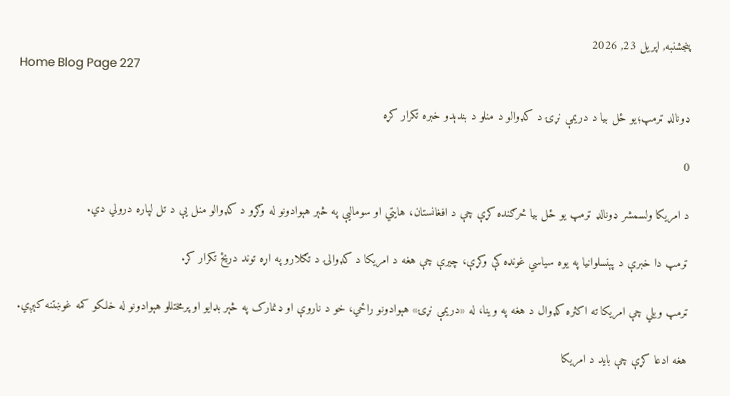پنجشنبه, اپریل 23, 2026
Home Blog Page 227

ډونالډ ټرمپ؛یو ځل بیا د دریمې نړۍ د کډوالو د منلو د بندېدو خبره تکرار کړه

0

د امریکا ولسمشر ډونالډ ټرمپ یو ځل بیا څرګنده کړې چې د افغانستان، هایتي او سومالیې په څېر هېوادونو له وګړو د کډوالو منل یې د تل لپاره درولي دي.

ټرمپ دا خبرې د پېنسلوانیا په یوه سیاسي غونډه کې وکړې، چیرې چې هغه د امریکا د کډوالۍ د تګلارو په اړه توند دریځ تکرار کړ.

ټرمپ ویلي چې امریکا ته اکثره کډوال د هغه په وینا، له «دریمې نړۍ» هېوادونو راځي، خو د ناروې او ډنمارک په څېر بډایو او پرمختللو هېوادونو له خلکو کمه غوښتنه کېږي.

هغه ادعا کړې چې باید د امریکا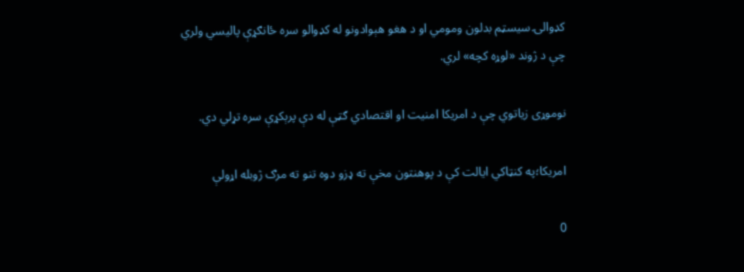کډوالۍ سیسټم بدلون ومومي او د هغو هېوادونو له کډوالو سره ځانګړې پالیسي ولري چې د ژوند «لوړه کچه» لري.

نوموړی زیاتوي چې د امریکا امنیت او اقتصادي ګټې له دې پرېکړې سره تړلي دي.

امریکا؛په کنټاکي ایالت کې د پوهنتون مخې ته ډزو دوه تنو ته مرګ ژوبله اړولې

0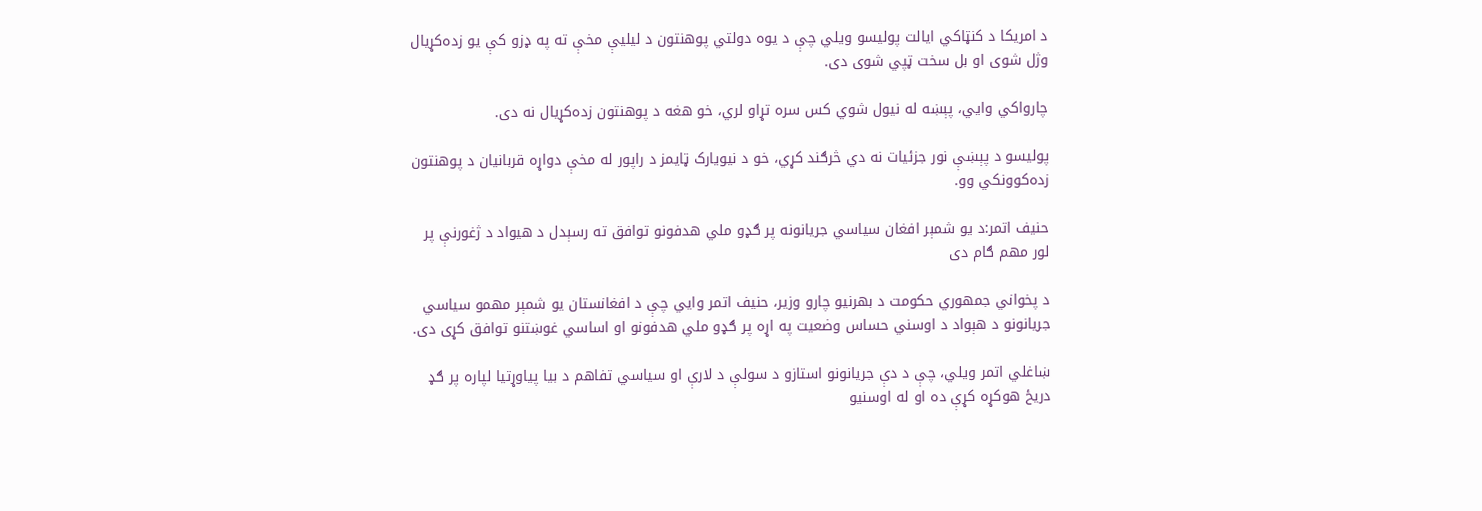د امریکا د کنټاکي ایالت پولیسو ویلي چې د یوه دولتي پوهنتون د لیلیې مخې ته په ډزو کې یو زده‌کړیال وژل شوی او بل سخت ټپي شوی دی.

چارواکي وايي، پېښه له نیول شوي کس سره تړاو لري، خو هغه د پوهنتون زده‌کړیال نه دی.

پولیسو د پېښې نور جزئیات نه دي څرګند کړي، خو د نیویارک ټایمز د راپور له مخې دواړه قربانیان د پوهنتون زده‌کوونکي وو.

حنیف اتمر:د یو شمېر افغان سیاسي جریانونه پر ګډو ملي هدفونو توافق ته رسېدل د هیواد د ژغورنې پر لور مهم ګام دی

د پخواني جمهوري حکومت د بهرنیو چارو وزیر، حنیف اتمر وایي چې د افغانستان یو شمېر مهمو سیاسي جریانونو د هېواد د اوسني حساس وضعیت په اړه پر ګډو ملي هدفونو او اساسي غوښتنو توافق کړی دی.

ښاغلي اتمر ویلي، چې د دې جریانونو استازو د سولې د لارې او سیاسي تفاهم د بیا پیاوړتیا لپاره پر ګډ دریځ هوکړه کړې ده او له اوسنیو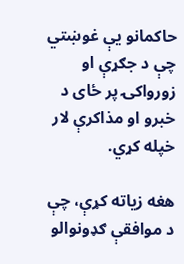حاکمانو یې غوښتي چې د جګړې او زورواکۍ پر ځای د خبرو او مذاکرې لار خپله کړي.

هغه زیاته کړې، چې د موافقې ګډونوالو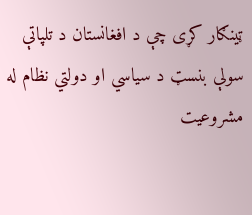ټینګار کړی چې د افغانستان د تلپاتې سولې بنسټ د سیاسي او دولتي نظام له مشروعیت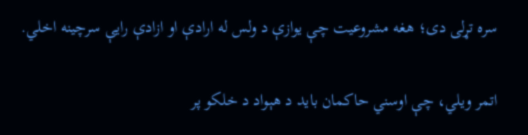سره تړلی دی؛ هغه مشروعیت چې یوازې د ولس له ارادې او ازادې رایې سرچینه اخلي.

اتمر ویلي، چې اوسني حاکمان باید د هېواد د خلکو پر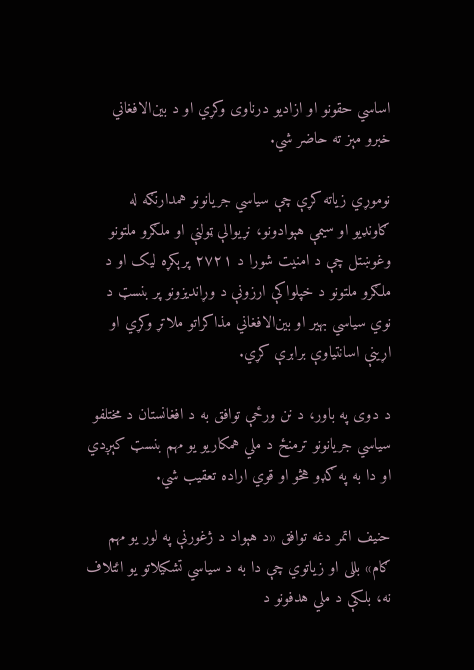اساسي حقونو او ازادیو درناوی وکړي او د بین‌الافغاني خبرو مېز ته حاضر شي.

نوموړي زیاته کړې چې سیاسي جریانونو همدارنګه له ګاونډیو او سیمې هېوادونو، نړیوالې ټولنې او ملګرو ملتونو وغوښتل چې د امنیت شورا د ۲۷۲۱ پرېکړه لیک او د ملګرو ملتونو د خپلواکې ارزونې د وړاندیزونو پر بنسټ د نوي سیاسي بهیر او بین‌الافغاني مذاکراتو ملاتړ وکړي او اړینې اسانتیاوې برابرې کړي.

د دوی په باور، د نن ورځې توافق به د افغانستان د مختلفو سیاسي جریانونو ترمنځ د ملي همکاریو یو مهم بنسټ کېږدي او دا به په ګډو هڅو او قوي اراده تعقیب شي.

حنیف اتمر دغه توافق «د هېواد د ژغورنې په لور یو مهم ګام» بللی او زیاتوي چې دا به د سیاسي تشکیلاتو یو ائتلاف نه، بلکې د ملي هدفونو د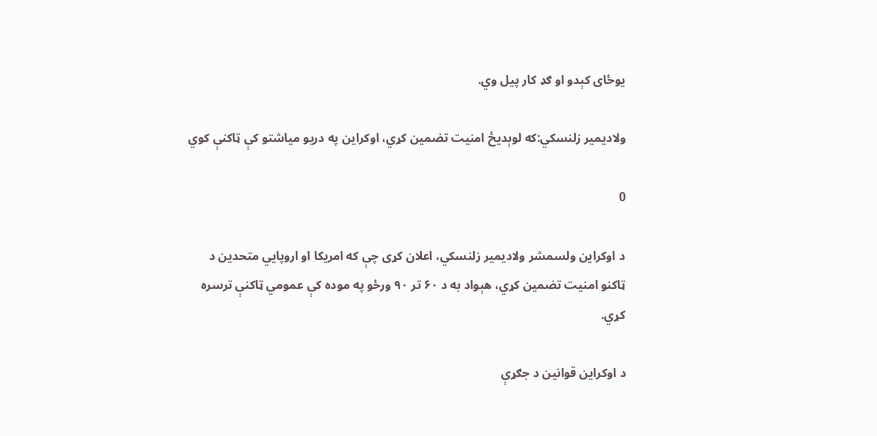یوځای کېدو او ګډ کار پیل وي.

ولادیمیر زلنسکي:که لوېدیځ امنیت تضمین کړي، اوکراین په دریو میاشتو کې ټاکنې کوي

0

د اوکراین ولسمشر ولادیمیر زلنسکي، اعلان کړی چې که امریکا او اروپایي متحدین د ټاکنو امنیت تضمین کړي، هېواد به د ۶۰ تر ۹۰ ورځو په موده کې عمومي ټاکنې ترسره کړي.

د اوکراین قوانین د جګړې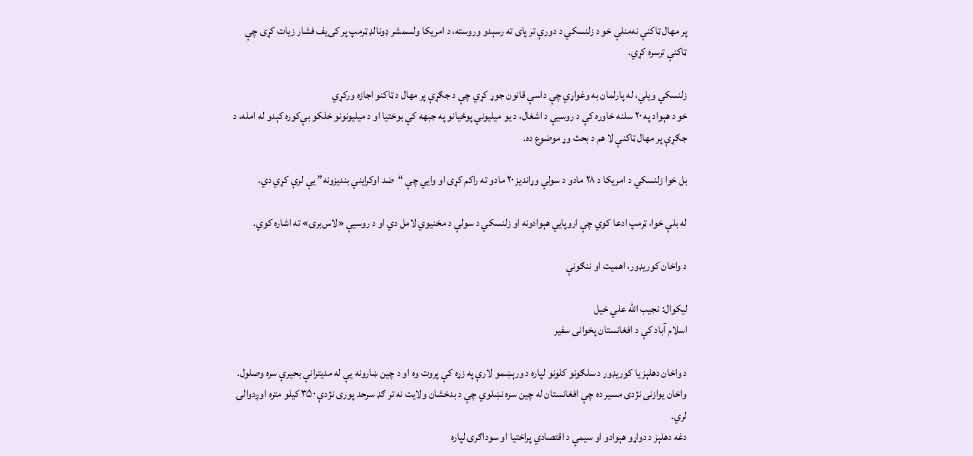پر مهال ټاکنې نه‌منلې خو د زلنسکي د دورې تر پای ته رسېدو وروسته، د امریکا ولسمشر ډونالډ ټرمپ پر کی‌یف فشار زیات کړی چې ټاکنې ترسره کړي.

زلنسکي ویلي، له پارلمان به وغواړي چې داسې قانون جوړ کړي چې د جګړې پر مهال د ټاکنو اجازه ورکړي
خو د هېواد په ۲۰ سلنه خاوره کې د روسیې د اشغال، د یو میلیوني پوځیانو په جبهه کې بوختیا او د میلیونونو خلکو بې‌کوره کېدو له امله، د جګړې پر مهال ټاکنې لا هم د بحث وړ موضوع ده.

بل خوا زلنسکي د امریکا د ۲۸ مادو د سولې وړاندیز ۲۰ مادو ته راکم کړی او وايي چې “ضد اوکرایني بندیزونه” یې لرې کړي دي.

له بلې خوا، ټرمپ ادعا کوي چې اروپایي هېوادونه او زلنسکي د سولې د مخنیوي لامل دي او د روسیې «لاس‌برۍ» ته اشاره کوي.

د واخان كوریډور، اهمیت او ننګونې

لیکوال: نجیب الله علي خیل
اسلام آباد کې د افغانستان پخوانی سفیر

د واخان دهلېز یا کوریډور د سلګونو كلونو لپاره د ورېښمو لارې په زړه کې پروت وه او د چین ښارونه یې له مدیترانې بحیرې سره وصلول. واخان یوازنی نژدی مسیر ده چې افغانستان له چین سره نښلوي چې د بدخشان ولایت نه تر ګډ سرحد پوری نژدې ۳۵۰ کیلو متره اوږدوالۍ لري.
دغه دهلېز د دواړو هېوادو او سیمې د اقتصادي پراختیا او سوداګرۍ لپاره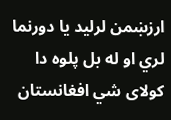ارزښمن لرلید یا دورنما لري او له بل پلوه دا کولای شي افغانستان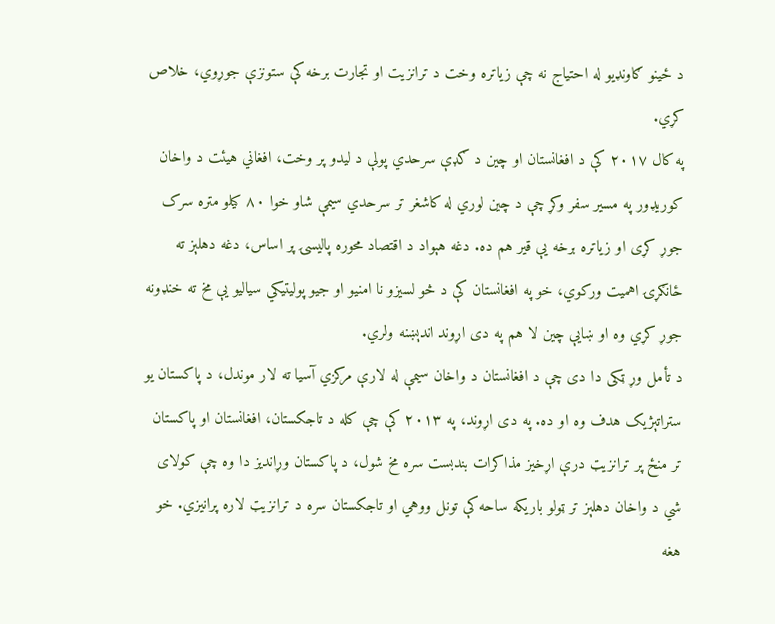د ځینو ګاونډیو له احتیاج نه چې زیاتره وخت د ترانزیت او تجارت برخه کې ستونزې جوړوي، خلاص کړي.
په کال ۲۰۱۷ کې د افغانستان او چین د ګډې سرحدي پولې د لیدو پر وخت، افغاني هیئت د واخان کوریډور په مسیر سفر وکړ چې د چین لوري له کاشغر تر سرحدي سیمې شاو خوا ۸۰ کیلو متره سرک جوړ کړی او زیاتره برخه یې قیر هم ده. دغه هېواد د اقتصاد محوره پالیسۍ پر اساس، دغه دهلېز ته ځانګړۍ اهمیت ورکوي، خو په افغانستان کې د څو لسیزو نا امنیو او جیو پولیتیکي سیالیو یې مخ ته خنډونه جوړ کړي وه او ښایې چین لا هم په دی اړوند اندېښنه ولري.
د تأمل وړ ټکی دا دی چې د افغانستان د واخان سیمې له لارې مرکزي آسیا ته لار موندل، د پاکستان یو ستراتېژیک هدف وه او ده. په دی اړوند، په ۲۰۱۳ کې چې کله د تاجکستان، افغانستان او پاکستان تر منځ پر ترانزیټ درې اړخیز مذاکرات بندبست سره مخ شول، د پاکستان وړاندیز دا وه چې کولای شي د واخان دهلېز تر ټولو باریکه ساحه کې تونل ووهي او تاجکستان سره د ترانزیټ لاره پرانیزي. خو هغه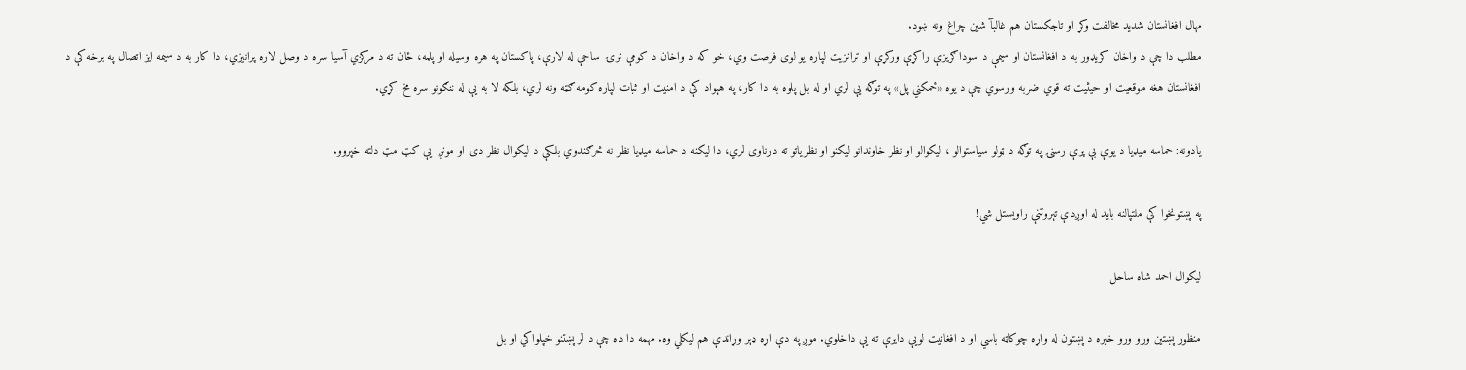مهال افغانستان شدید مخالفت وکړ او تاجکستان هم غالبآ شین چراغ ونه ښود.
مطلب دا چې د واخان کریډور به د افغانستان او سیمې د سوداګریزې راکړې ورکړې او ترانزیت لپاره یو لوی فرصت وي، خو که د واخان د کومې نرۍ  ساحې له لارې، پاکستان په هره وسیله او پلمه، ځان ته د مرکزي آسیا سره د وصل لاره پرانیزي، دا کار به د سیمه ایز اتصال په برخه کې د افغانستان هغه موقعیت او حیثیت ته قوي ضربه ورسوي چې د یوه «ځمکني پل» په توګه یې لري او له بل پلوه به دا کار، په هېواد کې د امنیت او ثبات لپاره کومه ګټه ونه لري، بلکه لا به یې له ننګونو سره مخ کړي.

یادونه: حماسه میډیا د یوې بې پرې رسنۍ په توګه د ټولو سیاستوالو ، لیکوالو او نظر خاوندانو لیکنو او نظریاتو ته درناوی لري، دا لیکنه د حماسه میډیا نظر نه څرګندوي بلکې د لیکوال نظر دی او مونږ  یې کټ مټ دلته خپروو.

په پښتونخوا کې ملتپالنه باید له اوږدې تېروتنې راویستل شي!

لیکوال احمد شاه ساحل

منظور پښتین ورو ورو خبره د پښتون له واړه چوکاټه باسي او د افغانیت لویې دایرې ته یې داخلوي. موږ په دې اړه ډېر وړاندې هم لیکلي وه. مهمه دا ده چې د لر پښتنو خپلواکي او بل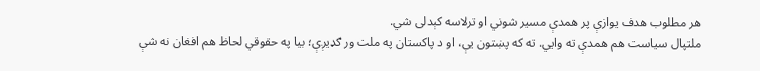هر مطلوب هدف یوازې پر همدې مسیر شوني او ترلاسه کېدلی شي.
ملتپال سیاست هم همدې ته وايي. ته که پښتون یې، او د پاکستان په ملت ور ګډیږې؛ بیا په حقوقي لحاظ هم افغان نه شې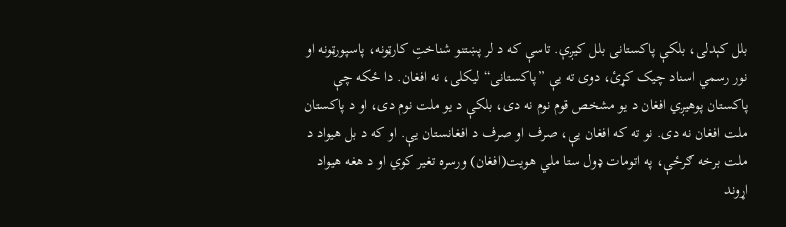بلل کېدلی، بلکې پاکستانی بلل کیږې. تاسې که د لر پښتنو شناختِ کارټونه، پاسپورټونه او نور رسمي اسناد چیک کړئ، دوی ته یې ”پاکستانی“ لیکلی، نه افغان. دا ځکه چې پاکستان پوهیږي افغان د یو مشخص قوم نوم نه دی، بلکې د یو ملت نوم دی، او د پاکستان ملت افغان نه دی. نو ته که افغان یې، صرف او صرف د افغانستان یې. او که د بل هیواد د ملت برخه ګرځې، په اتومات ډول ستا ملي هویت(افغان) ورسره تغیر کوي او د هغه هیواد اړوند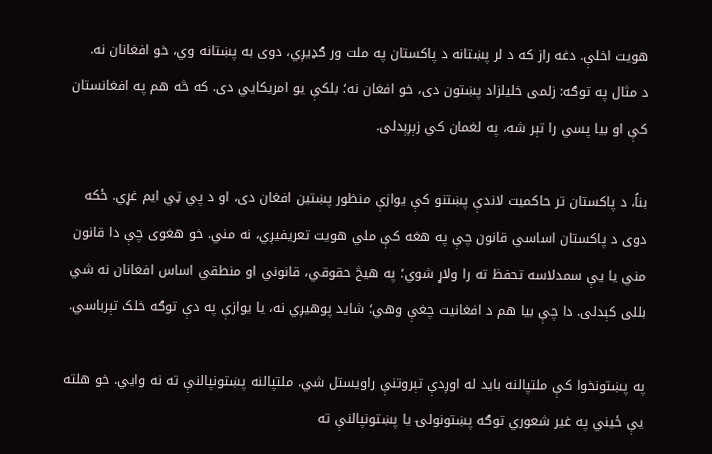هویت اخلې. دغه راز که د لر پښتانه د پاکستان په ملت ور ګډيږي، دوی به پښتانه وي، خو افغانان نه.
د مثال په توګه: زلمی خلیلزاد پښتون دی، خو افغان نه؛ بلکې یو امریکايي دی. که څه هم په افغانستان کې او بیا پسي را تېر شه، په لغمان کي زېږېدلی.

بناً، د پاکستان تر حاکمیت لاندې پښتنو کې یوازې منظور پښتین افغان دی، او د پي ټي ایم غړي. ځکه دوی د پاکستان اساسي قانون چې په هغه کې ملي هویت تعریفیږي، نه مني. خو هغوی چې دا قانون مني یا یې سمدلاسه تحفظ ته را ولاړ شوي؛ په هیڅ حقوقي، قانوني او منطقي اساس افغانان نه شي بللی کېدلی. دا چې بیا هم د افغانیت چغې وهي؛ شاید پوهیږي نه، یا یوازې په دې توګه خلک تېرباسي.

په پښتونخوا کې ملتپالنه باید له اوږدې تېروتنې راویستل شي. ملتپالنه پښتونپالنې ته نه وايي. خو هلته یې ځیني په غیر شعوري توګه پښتونولۍ یا پښتونپالنې ته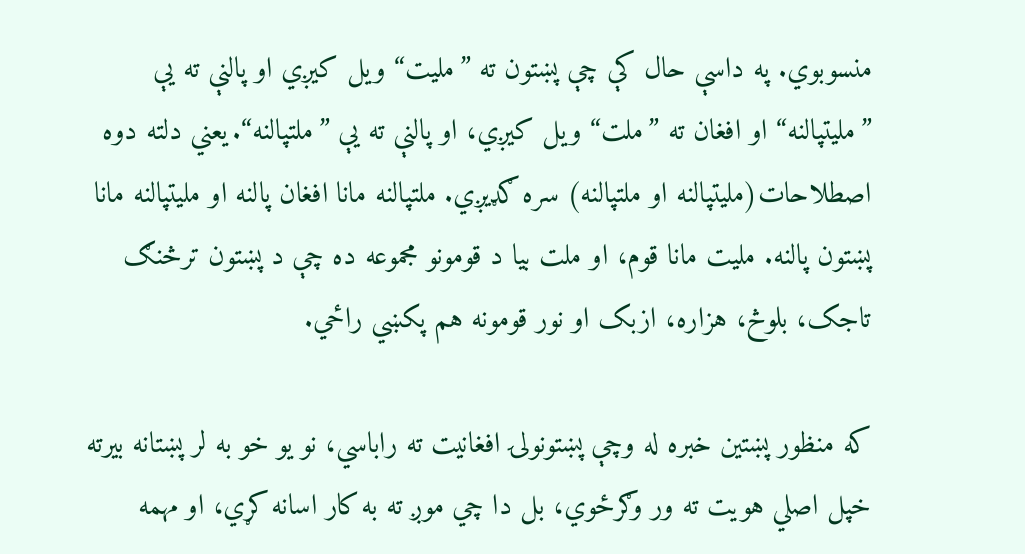منسوبوي. په داسې حال کې چې پښتون ته ”ملیت“ ویل کیږي او پالنې ته یې ”ملیتپالنه“ او افغان ته ”ملت“ ویل کیږي، او پالنې ته یې ”ملتپالنه“. یعني دلته دوه اصطلاحات(ملیتپالنه او ملتپالنه) سره ګډیږي. ملتپالنه مانا افغان پالنه او ملیتپالنه مانا پښتون پالنه. ملیت مانا قوم، او ملت بیا د قومونو مجموعه ده چې د پښتون ترڅنګ تاجک، بلوڅ، هزاره، ازبک او نور قومونه هم پکښي راځي.

که منظور پښتین خبره له وچې پښتونولۍ افغانیت ته راباسي، نو یو خو به لر پښتانه بیرته خپل اصلي هویت ته ور وګرځوي، بل دا چي موږ ته به کار اسانه کړي، او مهمه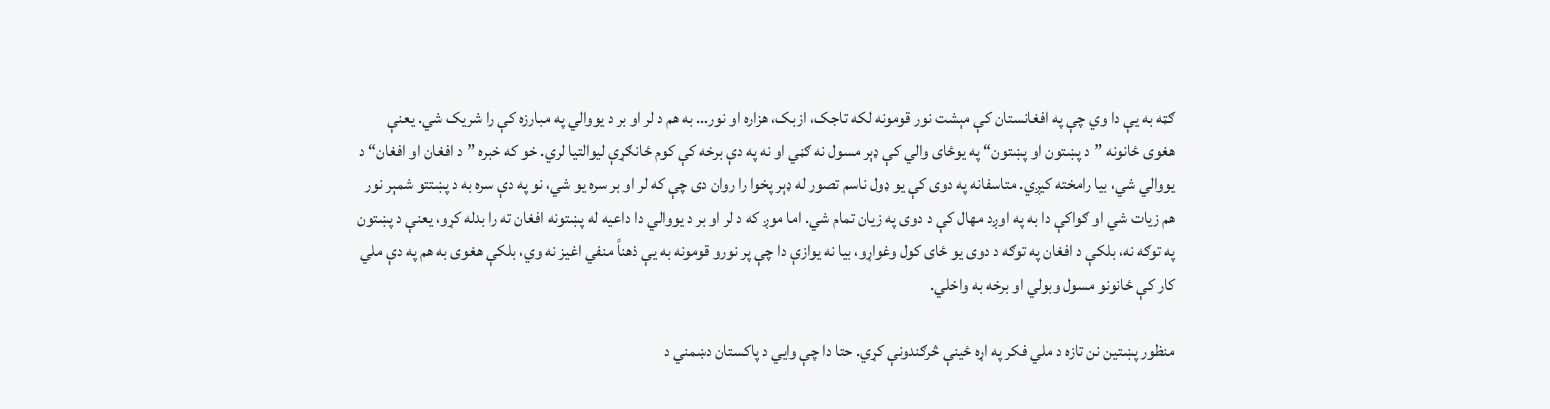ګټه به یې دا وي چې په افغانستان کې مېشت نور قومونه لکه تاجک، ازبک، هزاره او نور… به هم د لر او بر د یووالي په مبارزه کې را شریک شي. یعنې هغوی ځانونه ”د پښتون او پښتون“ په یوځای والي کې ډېر مسول نه ګڼي او نه په دې برخه کې کوم ځانګړې لیوالتیا لري. خو که خبره ”د افغان او افغان“ د یووالي شي، بیا رامخته کیږي. متاسفانه په دوی کې یو ډول ناسم تصور له ډېر پخوا را روان دی چې که لر او بر سره یو شي، نو په دې سره به د پښتتو شمېر نور هم زیات شي او ګواکې دا به په اوږد مهال کې د دوی په زیان تمام شي. اما موږ که د لر او بر د یووالي دا داعیه له پښتونه افغان ته را بدله کړو، یعنې د پښتون په توګه نه، بلکې د افغان په توګه د دوی یو ځای کول وغواړو، بیا نه یوازې دا چې پر نورو قومونه به یې ذهناً منفي اغیز نه وي، بلکې هغوی به هم په دې ملي کار کې ځانونو مسول وبولي او برخه به واخلي.

منظور پښتین نن تازه د ملي فکر په اړه ځینې څرګندونې کړي. حتا دا چې وايي د پاکستان دښمني د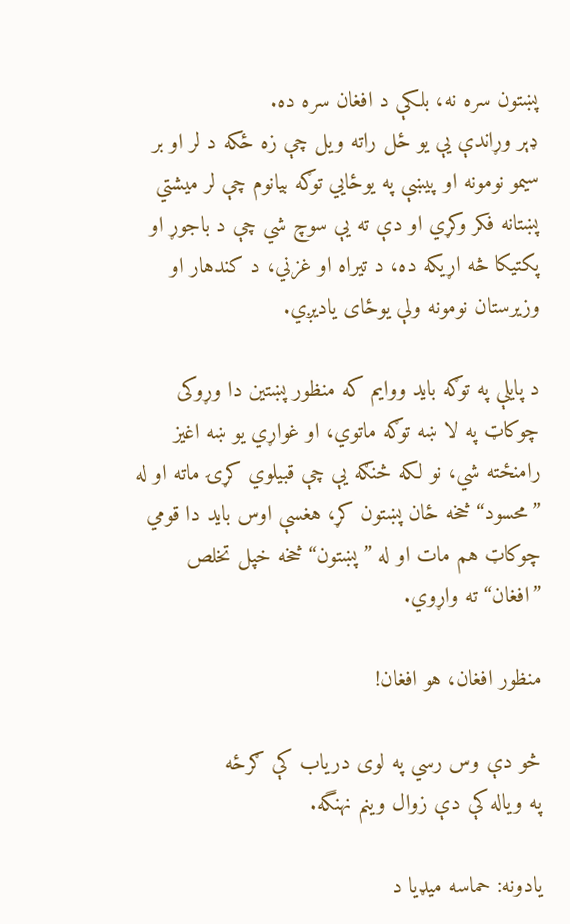پښتون سره نه، بلکې د افغان سره ده.
ډېر وړاندې یې یو ځل راته ویل چې زه ځکه د لر او بر سیمو نومونه او پيښې په یوځایي توګه بیانوم چې لر میشتي پښتانه فکر وکړي او دې ته یې سوچ شي چې د باجوړ او پکتیکا څه اړیکه ده، د تیراه او غزني، د کندهار او وزیرستان نومونه ولې یوځای یادیږي.

د پایلې په توګه باید ووایم که منظور پښتین دا وړوکی چوکاټ په لا ښه توګه ماتوي، او غواړي یو ښه اغیز رامنځته شي، نو لکه څنګه یې چې قبیلوي کړۍ ماته او له ”محسود“ څخه ځان پښتون کړ، هغسې اوس باید دا قومي چوکاټ هم مات او له ”پښتون“ څخه خپل تخلص ”افغان“ ته واړوي.

منظور افغان، هو افغان!

څو دې وس رسي په لوی دریاب کې ګرځه
په ویاله کې دې زوال وینم نهنگه.

یادونه: حماسه میډیا د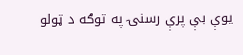یوې بې پرې رسنۍ په توګه د ټولو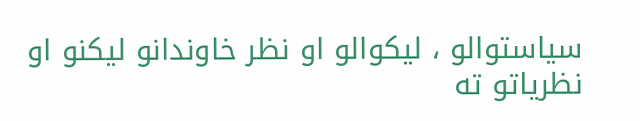سیاستوالو ، لیکوالو او نظر خاوندانو لیکنو او نظریاتو ته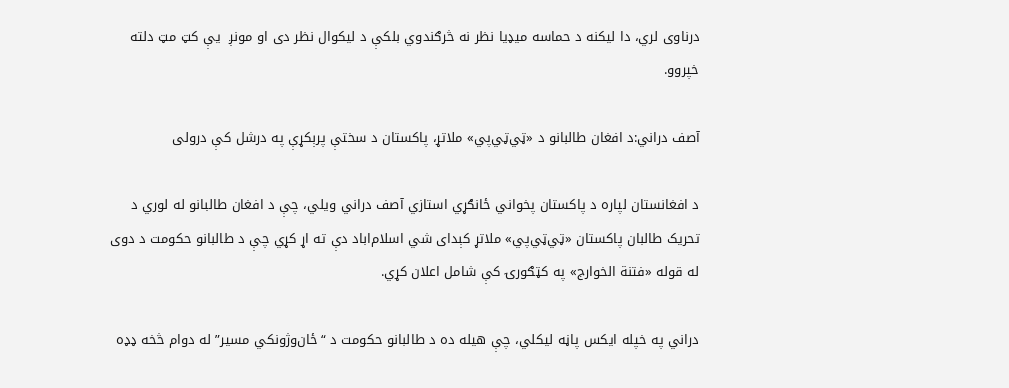درناوی لري، دا لیکنه د حماسه میډیا نظر نه څرګندوي بلکې د لیکوال نظر دی او مونږ  یې کټ مټ دلته خپروو.

آصف دراني:د افغان طالبانو د «ټي‌ټي‌پي» ملاتړ، پاکستان د سختې پرېکړې په درشل کې درولی

د افغانستان لپاره د پاکستان پخواني ځانګړي استازي آصف دراني ویلي، چې د افغان طالبانو له لوري د تحریک طالبان پاکستان «ټي‌ټي‌پي» ملاتړ کېدای شي اسلام‌اباد دې ته اړ کړي چې د طالبانو حکومت د دوی له قوله «فتنة الخوارج» په کټګورۍ کې شامل اعلان کړي.

دراني په خپله ایکس پاڼه لیکلي، چې هیله ده د طالبانو حکومت د “ځان‌وژونکي مسیر” له دوام څخه ډډه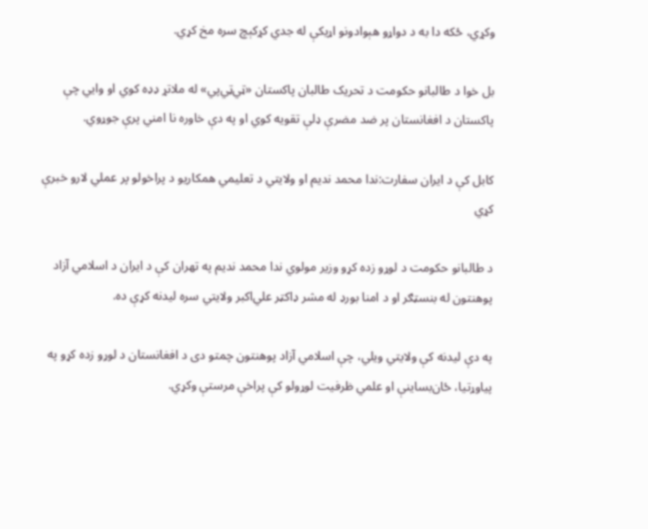وکړي، ځکه دا به د دواړو هېوادونو اړیکې له جدي کړکېچ سره مخ کړي.

بل خوا د طالبانو حکومت د تحریک طالبان پاکستان «ټي‌ټي‌پي» له ملاتړ ډډه کوي او وایي چې پاکستان د افغانستان پر ضد مضرې ډلې تقویه کوي او په دې خاوره نا امني پرې جوړوي.

کابل کې د ایران سفارت:ندا محمد ندیم او ولایتي د تعلیمي همکاریو د پراخولو پر عملي لارو خبرې کړي

د طالبانو حکومت د لوړو زده کړو وزیر مولوي ندا محمد ندیم په تهران کې د ایران د اسلامي آزاد پوهنتون له بنسټګر او د امنا بورډ له مشر ډاکټر علي‌اکبر ولایتي سره لیدنه کړې ده.

په دې لیدنه کې ولایتي ویلي، چې اسلامي آزاد پوهنتون چمتو دی د افغانستان د لوړو زده کړو په پیاوړتیا، ځان‌بساینې او علمي ظرفیت لوړولو کې پراخې مرستې وکړي.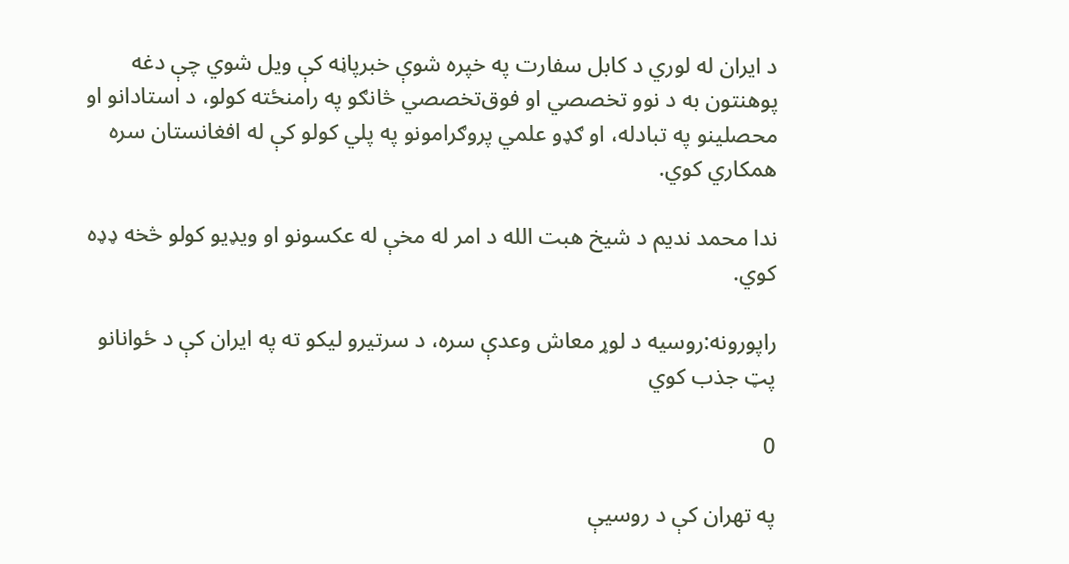د ایران له لوري د کابل سفارت په خپره شوې خبرپاڼه کې ویل شوي چې دغه پوهنتون به د نوو تخصصي او فوق‌تخصصي څانګو په رامنځته کولو، د استادانو او محصلینو په تبادله، او ګډو علمي پروګرامونو په پلي کولو کې له افغانستان سره همکاري کوي.

ندا محمد ندیم د شیخ هبت الله د امر له مخې له عکسونو او ویډیو کولو څخه ډډه کوي.

راپورونه:روسیه د لوړ معاش وعدې سره، د سرتیرو لیکو ته په ایران کې د ځوانانو پټ جذب کوي

0

په تهران کې د روسیې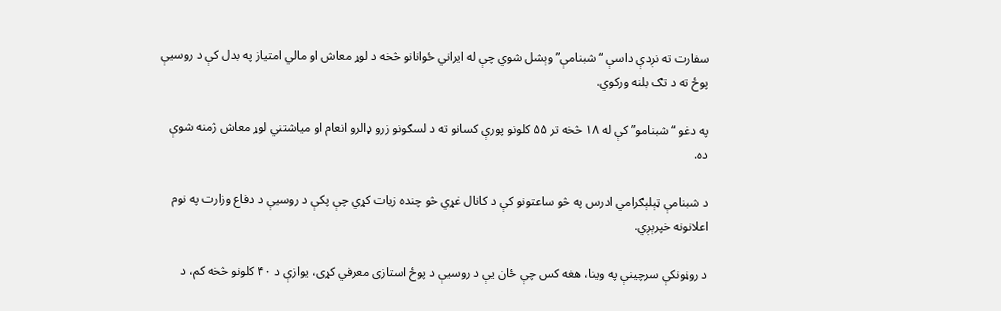سفارت ته نږدې داسې “شبنامې” وېشل شوي چې له ایراني ځوانانو څخه د لوړ معاش او مالي امتیاز په بدل کې د روسیې پوځ ته د تګ بلنه ورکوي.

په دغو “شبنامو” کې له ۱۸ څخه تر ۵۵ کلونو پورې کسانو ته د لسګونو زرو ډالرو انعام او میاشتني لوړ معاش ژمنه شوې ده.

د شبنامې ټېلېګرامي ادرس په څو ساعتونو کې د کانال غړي څو چنده زیات کړي چې پکې د روسیې د دفاع وزارت په نوم اعلانونه خپرېږي.

د روڼونکې سرچینې په وینا، هغه کس چې ځان یې د روسیې د پوځ استازی معرفي کړی، یوازې د ۴۰ کلونو څخه کم، د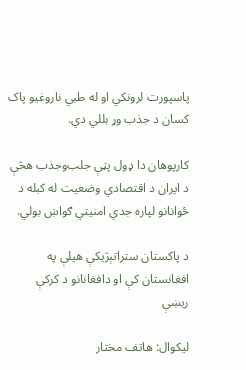پاسپورت لرونکي او له طبي ناروغیو پاک کسان د جذب وړ بللي دي.

کارپوهان دا ډول پټې جلب‌وجذب هڅې د ایران د اقتصادي وضعیت له کبله د ځوانانو لپاره جدي امنیتي ګواښ بولي.

د پاکستان ستراتېژیکې هیلې په افغانستان کې او دافغانانو د کرکې ریښې

لیکوال: هاتف مختار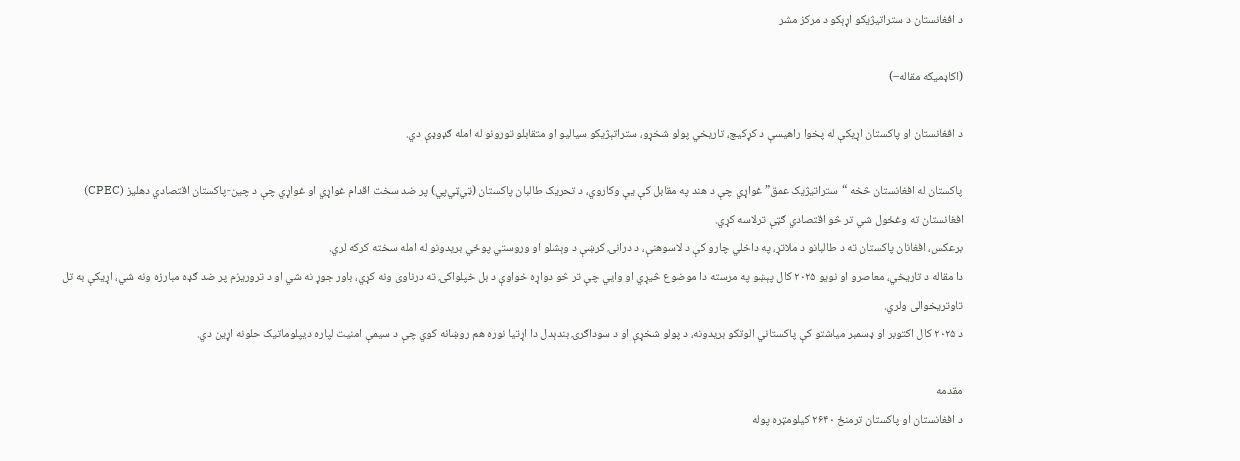د افغانستان د ستراتیژیکو اړېکو د مرکز مشر

(اکاډمیکه مقاله–)

د افغانستان او پاکستان اړیکې له پخوا راهیسې د کړکیچ، تاریخي پولو شخړو، ستراتېژیکو سیالیو او متقابلو تورونو له امله ګډوډې دي.

پاکستان له افغانستان څخه “ستراتیژیک عمق” غواړي چې د هند په مقابل کې یې وکاروي، د تحریک طالبان پاکستان (ټي‌ټي‌پي) پر ضد سخت اقدام غواړي او غواړي چې د چین-پاکستان اقتصادي دهلیز (CPEC) افغانستان ته وغځول شي تر څو اقتصادي ګټې ترلاسه کړي.
برعکس، افغانان پاکستان ته د طالبانو د ملاتړ، په داخلي چارو کې د لاسوهنې، د درانۍ کرښې د وېشلو او وروستي پوځي بریدونو له امله سخته کرکه لري.
دا مقاله د تاریخي، معاصرو او نویو ۲۰۲۵ کال پېښو په مرسته دا موضوع څیړي او وايي چې تر څو دواړه خواوې د بل خپلواکۍ ته درناوی ونه کړي، باور جوړ نه شي او د تروریزم پر ضد ګډه مبارزه ونه شي، اړیکې به تل تاوتریخوالی ولري.
د ۲۰۲۵ کال اکتوبر او ډسمبر میاشتو کې پاکستاني الوتکو بریدونه، د پولو شخړې او د سوداګرۍ بندېدل دا اړتیا نوره هم روښانه کوي چې د سیمې امنیت لپاره دیپلوماتیک حلونه اړین دي.

مقدمه
د افغانستان او پاکستان ترمنځ ۲۶۴۰ کیلومټره پوله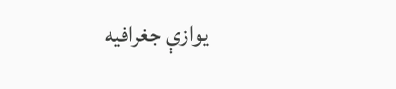یوازې جغرافیه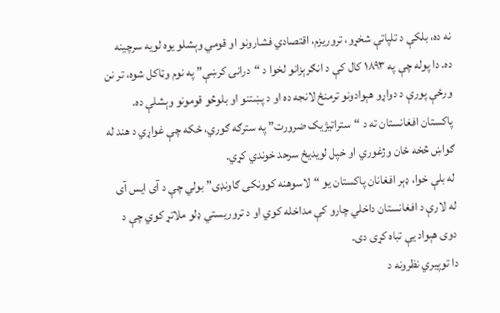نه ده، بلکې د تلپاتې شخړو، تروریزم، اقتصادي فشارونو او قومي وېشلو یوه لویه سرچینه ده. دا پوله چې په ۱۸۹۳ کال کې د انګرېزانو لخوا د “درانۍ کرښې” په نوم وټاکل شوه، تر نن ورځې پورې د دواړو هېوادونو ترمنځ لانجه ده او د پښتنو او بلوڅو قومونو وېشلې ده.
پاکستان افغانستان ته د “ستراتیژیک ضرورت” په سترګه ګوري، ځکه چې غواړي د هند له ګواښ څخه ځان وژغوري او خپل لویدیځ سرحد خوندي کړي.
له بلې خوا، ډېر افغانان پاکستان یو “لاسوهنه کوونکی ګاونډی” بولي چې د آی ایس آی له لارې د افغانستان داخلي چارو کې مداخله کوي او د تروریستي ډلو ملاتړ کوي چې د دوی هېواد یې تباه کړی دی.
دا توپیري نظرونه د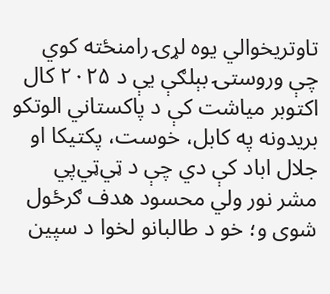تاوتریخوالي یوه لړۍ رامنځته کوي چې وروستۍ بېلګې یې د ۲۰۲۵ کال اکتوبر میاشت کې د پاکستاني الوتکو بریدونه په کابل، خوست، پکتیکا او جلال اباد کې دي چې د ټي‌ټي‌پي مشر نور ولي محسود هدف ګرځول شوی و؛ خو د طالبانو لخوا د سپین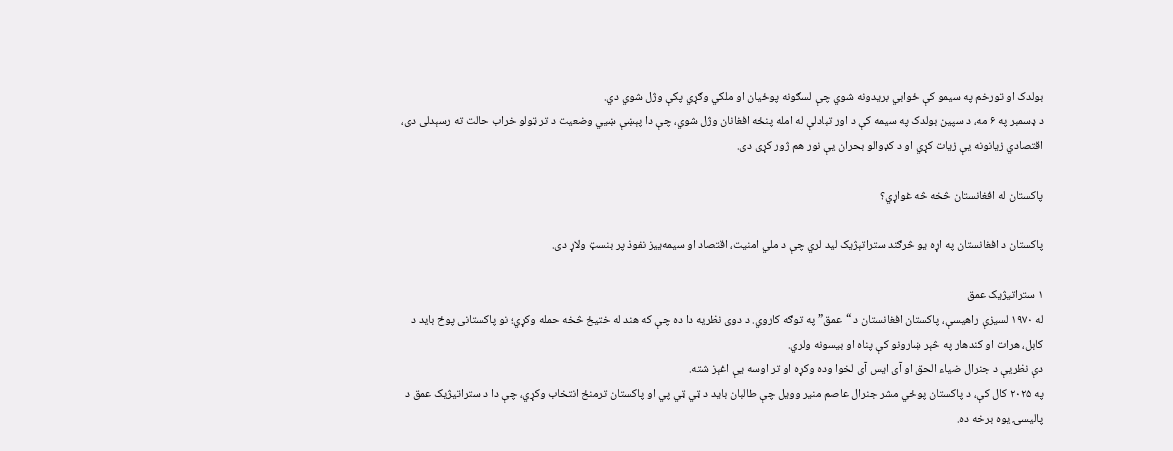بولدک او تورخم په سیمو کې ځوابي بریدونه شوي چې لسګونه پوځیان او ملکي وګړي پکې وژل شوي دي.
د ډسمبر په ۶ مه، د سپین بولدک په سیمه کې د اور تبادلې له امله پنځه افغانان وژل شوي، چې دا پېښې ښيي وضعیت د تر ټولو خراب حالت ته رسېدلی دی، اقتصادي زیانونه یې زیات کړي او د کډوالو بحران یې نور هم ژور کړی دی.

پاکستان له افغانستان څخه څه غواړي؟

پاکستان د افغانستان په اړه یو څرګند ستراتېژیک لید لري چې د ملي امنیت، اقتصاد او سیمه‌ییز نفوذ پر بنسټ ولاړ دی.

۱ ستراتیژیک عمق
له ۱۹۷۰ لسیزې راهیسې، پاکستان افغانستان د “عمق” په توګه کاروي. د دوی نظریه دا ده چې که هند له ختیځ څخه حمله وکړي؛ نو پاکستانی پوځ باید د کابل، هرات او کندهار په څېر ښارونو کې پناه او بیسونه ولري.
دې نظریې د جنرال ضیاء الحق او آی ایس آی لخوا وده وکړه او تر اوسه یې اغېز شته.
په ۲۰۲۵ کال کې، د پاکستان پوځي مشر جنرال عاصم منیر وویل چې طالبان باید د ټي ټي پي او پاکستان ترمنځ انتخاب وکړي، چې دا د ستراتیژیک عمق د پالیسۍ یوه برخه ده.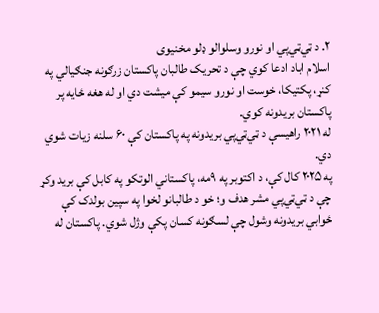۲. د ټي‌ټي‌پي او نورو وسلوالو ډلو مخنیوی
اسلام اباد ادعا کوي چې د تحریک طالبان پاکستان زرګونه جنګیالي په کنړ، پکتیکا، خوست او نورو سیمو کې میشت دي او له هغه ځایه پر پاکستان بریدونه کوي.
له ۲۰۲۱ راهیسې د ټي‌ټي‌پي بریدونه په پاکستان کې ۶۰ سلنه زیات شوي دي.
په ۲۰۲۵ کال کې، د اکتوبر په ۹مه، پاکستاني الوتکو په کابل کې برید وکړ چې د ټي‌ټي‌پي مشر هدف و؛ خو د طالبانو لخوا په سپین بولدک کې ځوابي بریدونه وشول چې لسګونه کسان پکې وژل شوي. پاکستان له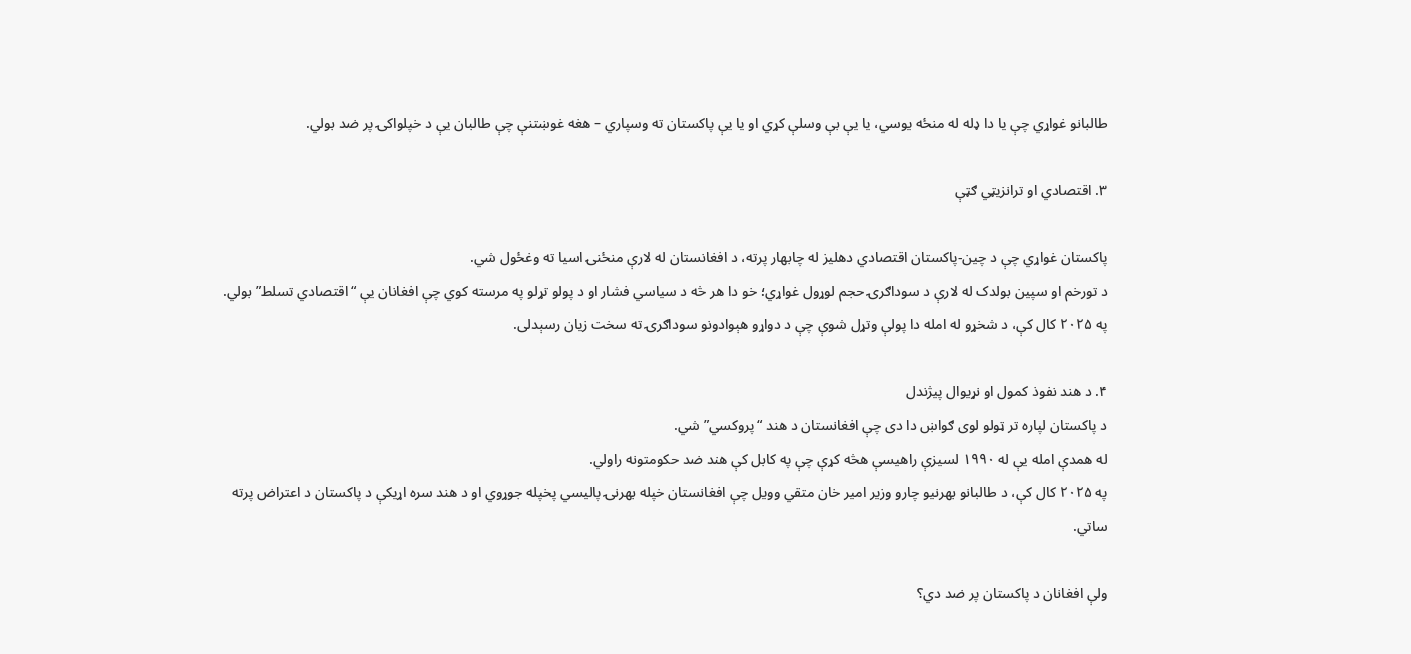طالبانو غواړي چې یا دا ډله له منځه یوسي، یا یې بې وسلې کړي او یا یې پاکستان ته وسپاري – هغه غوښتنې چې طالبان یې د خپلواکۍ پر ضد بولي.

۳. اقتصادي او ترانزیټي ګټې

پاکستان غواړي چې د چین-پاکستان اقتصادي دهلیز له چابهار پرته، د افغانستان له لارې منځنۍ اسیا ته وغځول شي.
د تورخم او سپین بولدک له لارې د سوداګرۍ حجم لوړول غواړي؛ خو دا هر څه د سیاسي فشار او د پولو تړلو په مرسته کوي چې افغانان یې “اقتصادي تسلط” بولي.
په ۲۰۲۵ کال کې، د شخړو له امله دا پولې وتړل شوې چې د دواړو هېوادونو سوداګرۍ ته سخت زیان رسېدلی.

۴. د هند نفوذ کمول او نړیوال پیژندل
د پاکستان لپاره تر ټولو لوی ګواښ دا دی چې افغانستان د هند “پروکسي” شي.
له همدې امله یې له ۱۹۹۰ لسیزې راهیسې هڅه کړې چې په کابل کې هند ضد حکومتونه راولي.
په ۲۰۲۵ کال کې، د طالبانو بهرنیو چارو وزیر امیر خان متقي وویل چې افغانستان خپله بهرنۍ پالیسي پخپله جوړوي او د هند سره اړیکې د پاکستان د اعتراض پرته ساتي.

ولې افغانان د پاکستان پر ضد دي؟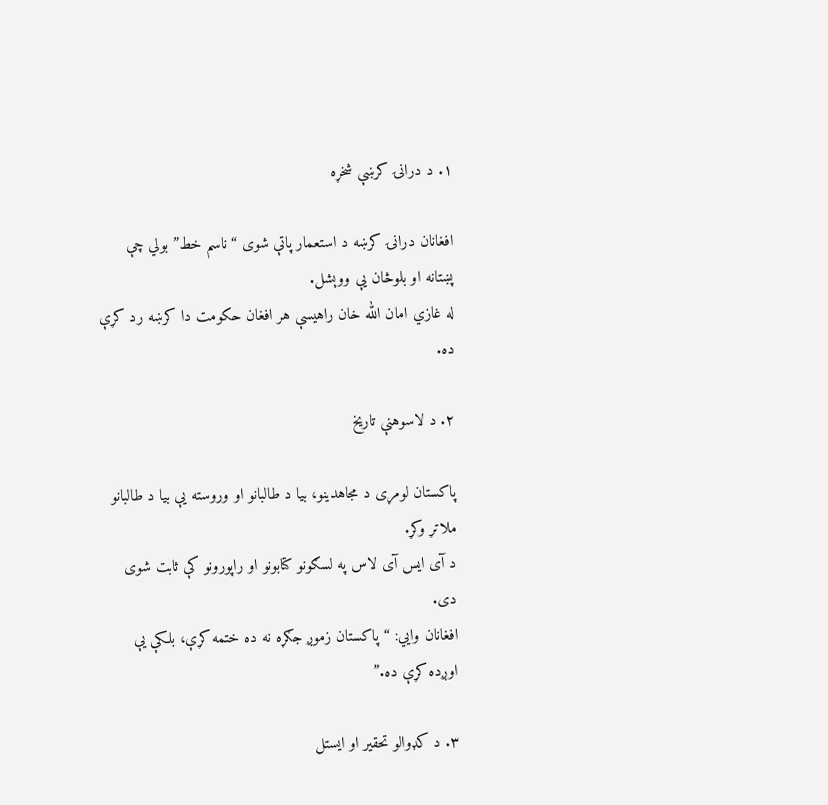۱. د درانۍ کرښې شخړه

افغانان درانۍ کرښه د استعمار پاتې شوی “ناسم خط” بولي چې پښتانه او بلوڅان یې ووېشل.
له غازي امان الله خان راهیسې هر افغان حکومت دا کرښه رد کړې ده.

۲. د لاسوهنې تاریخ

پاکستان لومړی د مجاهدینو، بیا د طالبانو او وروسته یې بیا د طالبانو ملاتړ وکړ.
د آی ایس آی لاس په لسګونو کتابونو او راپورونو کې ثابت شوی دی.
افغانان وايي: “پاکستان زموږ جګړه نه ده ختمه کړې، بلکې یې اوږده کړې ده.”

۳. د کډوالو تحقیر او ایستل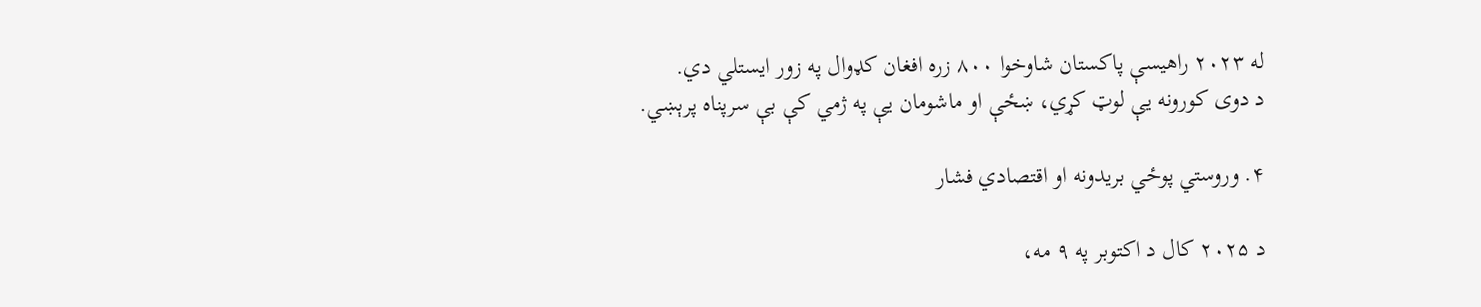له ۲۰۲۳ راهیسې پاکستان شاوخوا ۸۰۰ زره افغان کډوال په زور ایستلي دي.
د دوی کورونه یې لوټ کړي، ښځې او ماشومان یې په ژمي کې بې سرپناه پرېښي.

۴. وروستي پوځي بریدونه او اقتصادي فشار

د ۲۰۲۵ کال د اکتوبر په ۹ مه،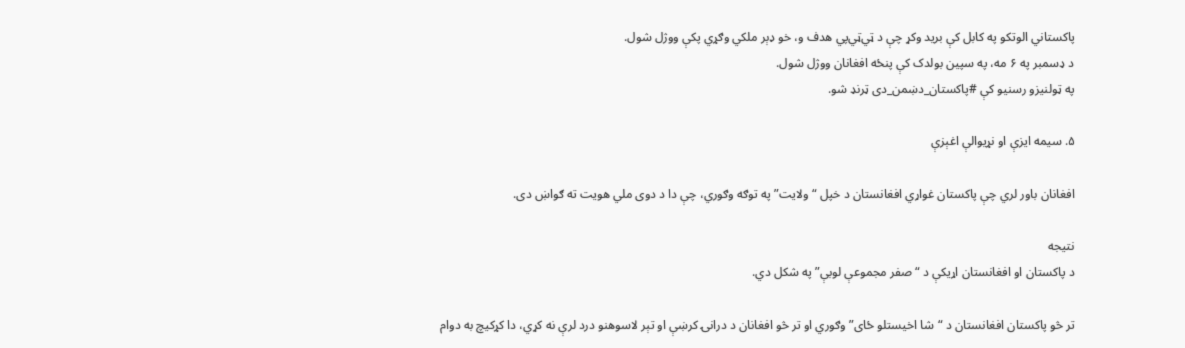پاکستاني الوتکو په کابل کې برید وکړ چې د ټي‌ټي‌پي هدف و، خو ډېر ملکي وګړي پکې ووژل شول.
د ډسمبر په ۶ مه، په سپین بولدک کې پنځه افغانان ووژل شول.
په ټولنیزو رسنیو کې #پاکستان_دښمن_دی ټرنډ شو.

۵. سیمه ایزې او نړیوالې اغېزې

افغانان باور لري چې پاکستان غواړي افغانستان د خپل “ولایت” په توګه وګوري، چې دا د دوی ملي هویت ته ګواښ دی.

نتیجه
د پاکستان او افغانستان اړیکې د “صفر مجموعې لوبې” په شکل دي.

تر څو پاکستان افغانستان د “شا اخیستلو ځای” وګوري او تر څو افغانان د درانۍ کرښې او تېر لاسوهنو درد لرې نه کړي، دا کړکیچ به دوام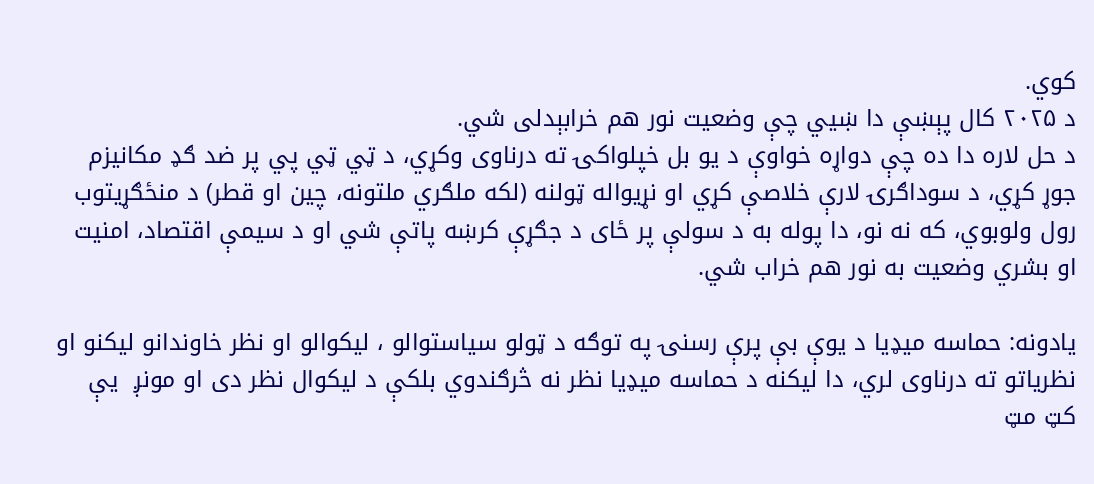کوي.
د ۲۰۲۵ کال پېښې دا ښيي چې وضعیت نور هم خرابېدلی شي.
د حل لاره دا ده چې دواړه خواوې د یو بل خپلواکۍ ته درناوی وکړي، د ټي ټي پي پر ضد ګډ مکانیزم جوړ کړي، د سوداګرۍ لارې خلاصې کړي او نړیواله ټولنه (لکه ملګري ملتونه، چین او قطر) د منځګړیتوب رول ولوبوي، که نه نو، دا پوله به د سولې پر ځای د جګړې کرښه پاتې شي او د سیمې اقتصاد، امنیت او بشري وضعیت به نور هم خراب شي.

یادونه: حماسه میډیا د یوې بې پرې رسنۍ په توګه د ټولو سیاستوالو ، لیکوالو او نظر خاوندانو لیکنو او نظریاتو ته درناوی لري، دا لیکنه د حماسه میډیا نظر نه څرګندوي بلکې د لیکوال نظر دی او مونږ  یې کټ مټ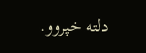دلته خپروو.